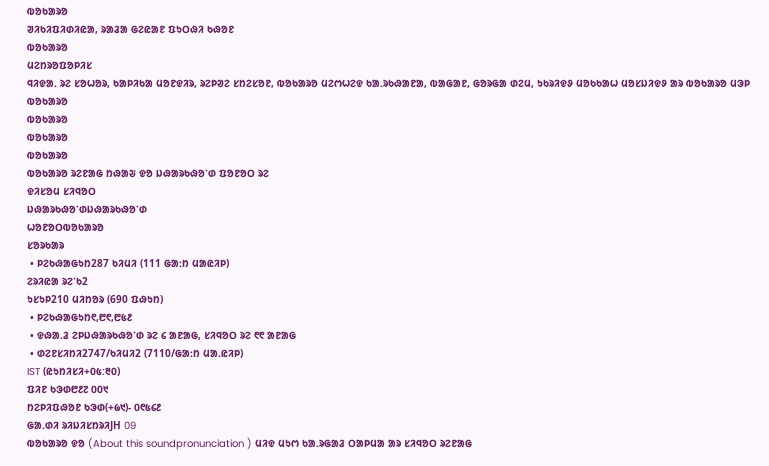ᱵᱚᱠᱟᱨᱚ
ᱣᱤᱠᱤᱯᱤᱰᱤᱭᱟ, ᱨᱟᱲᱟ ᱜᱮᱭᱟᱱ ᱯᱩᱛᱷᱤ ᱠᱷᱚᱱ
ᱵᱚᱠᱟᱨᱚ
ᱢᱮᱴᱨᱚᱯᱚᱞᱤᱥ
ᱧᱤᱫᱟᱹ ᱨᱮ ᱥᱚᱦᱚᱨ, ᱠᱟᱞᱤᱠᱟ ᱢᱚᱱᱫᱤᱨ, ᱨᱮᱞᱣᱮ ᱥᱴᱮᱥᱚᱱ, ᱵᱚᱠᱟᱨᱚ ᱢᱮᱬᱦᱮᱫ ᱠᱟᱹᱨᱠᱷᱟᱱᱟ, ᱵᱟᱜᱟᱱ, ᱜᱚᱨᱜᱟ ᱰᱮᱢ, ᱩᱠᱨᱤᱫᱽ ᱢᱚᱠᱠᱟᱦ ᱢᱚᱥᱡᱤᱫᱽ ᱟᱨ ᱵᱚᱠᱟᱨᱚ ᱢᱳᱞ
ᱵᱚᱠᱟᱨᱚ
ᱵᱚᱠᱟᱨᱚ
ᱵᱚᱠᱟᱨᱚ
ᱵᱚᱠᱟᱨᱚ
ᱵᱚᱠᱟᱨᱚ ᱨᱮᱱᱟᱜ ᱴᱷᱟᱶ ᱫᱚ ᱡᱷᱟᱨᱠᱷᱚᱸᱰ ᱯᱚᱱᱚᱛ ᱨᱮ
ᱫᱤᱥᱚᱢ ᱥᱤᱧᱚᱛ
ᱡᱷᱟᱨᱠᱷᱚᱸᱰᱡᱷᱟᱨᱠᱷᱚᱸᱰ
ᱦᱚᱱᱚᱛᱵᱚᱠᱟᱨᱚ
ᱥᱚᱨᱠᱟᱨ
 • ᱞᱮᱠᱷᱟᱜᱩᱴ287 ᱠᱤᱢᱤ (111 ᱜᱟᱺᱴ ᱢᱟᱭᱤᱞ)
ᱮᱨᱤᱭᱟ ᱨᱮᱸᱠ2
ᱩᱥᱩᱞ210 ᱢᱤᱴᱚᱨ (690 ᱯᱷᱩᱴ)
 • ᱞᱮᱠᱷᱟᱜᱩᱴ᱖,᱘᱖,᱘᱕᱒
 • ᱫᱷᱟᱹᱲ ᱮᱞᱡᱷᱟᱨᱠᱷᱚᱸᱰ ᱨᱮ ᱔ ᱟᱱᱟᱜ, ᱥᱤᱧᱚᱛ ᱨᱮ ᱖᱖ ᱟᱱᱟᱜ
 • ᱰᱮᱱᱥᱤᱴᱤ2747/ᱠᱤᱢᱤ2 (7110/ᱜᱟᱺᱴ ᱢᱟᱹᱭᱤᱞ)
IST (ᱭᱩᱴᱤᱥᱤ+᱐᱕:᱓᱐)
ᱯᱤᱱ ᱠᱳᱰ᱘᱒᱗ ᱐᱐᱑
ᱴᱮᱞᱤᱯᱷᱚᱱ ᱠᱳᱰ(+᱙᱑)- ᱐᱖᱕᱔᱒
ᱜᱟᱹᱰᱤ ᱨᱤᱡᱤᱥᱴᱨᱤJH 09
ᱵᱚᱠᱟᱨᱚ ᱫᱚ (About this soundpronunciation ) ᱢᱤᱫ ᱢᱩᱬ ᱠᱟᱹᱨᱜᱟᱲ ᱛᱟᱞᱢᱟ ᱟᱨ ᱥᱤᱧᱚᱛ ᱨᱮᱱᱟᱜ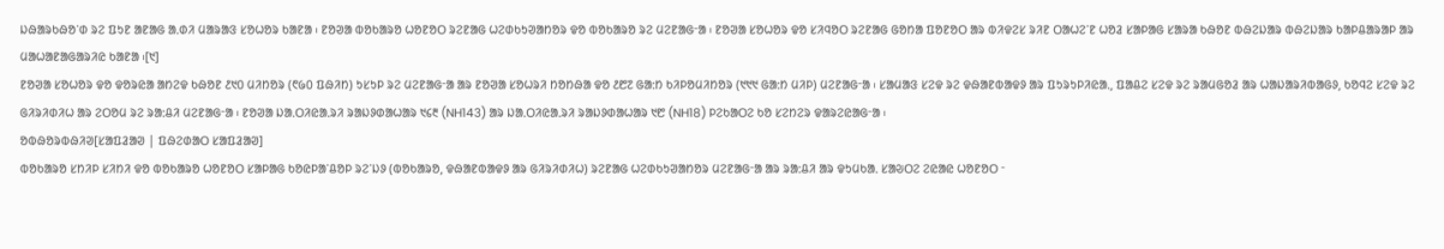ᱡᱷᱟᱨᱠᱷᱚᱸᱰ ᱨᱮ ᱯᱩᱱ ᱟᱱᱟᱜ ᱟᱹᱰᱤ ᱢᱟᱨᱟᱝ ᱥᱚᱦᱚᱨ ᱠᱟᱱᱟ ᱾ ᱱᱚᱣᱟ ᱵᱚᱠᱟᱨᱚ ᱦᱚᱱᱚᱛ ᱨᱮᱱᱟᱜ ᱦᱮᱰᱠᱩᱣᱟᱴᱚᱨ ᱫᱚ ᱵᱚᱠᱟᱨᱚ ᱨᱮ ᱢᱮᱱᱟᱜᱼᱟ ᱾ ᱱᱚᱣᱟ ᱥᱚᱦᱚᱨ ᱫᱚ ᱥᱤᱧᱚᱛ ᱨᱮᱱᱟᱜ ᱜᱚᱴᱟ ᱯᱚᱱᱚᱛ ᱟᱨ ᱵᱤᱫᱮᱥ ᱨᱤᱱ ᱛᱟᱦᱮᱸᱱ ᱦᱚᱲ ᱥᱟᱞᱟᱜ ᱥᱟᱨᱟ ᱠᱷᱚᱱ ᱵᱷᱮᱡᱟᱨ ᱵᱷᱮᱡᱟᱨ ᱠᱟᱞᱪᱟᱨᱟᱞ ᱟᱨ ᱢᱟᱦᱟᱱᱟᱜᱟᱨᱤᱭ ᱠᱟᱱᱟ ᱾[᱑]
ᱱᱚᱣᱟ ᱥᱚᱦᱚᱨ ᱫᱚ ᱫᱚᱨᱭᱟ ᱟᱴᱮᱫ ᱠᱷᱚᱱ ᱒᱑᱐ ᱢᱤᱴᱚᱨ (᱖᱙᱐ ᱯᱷᱤᱴ) ᱩᱥᱩᱞ ᱨᱮ ᱢᱮᱱᱟᱜᱼᱟ ᱟᱨ ᱱᱚᱣᱟ ᱥᱚᱦᱨᱤ ᱴᱚᱴᱷᱟ ᱫᱚ ᱒᱘᱗ ᱜᱟᱺᱴ ᱠᱤᱞᱚᱢᱤᱴᱚᱨ (᱑᱑᱑ ᱜᱟᱺᱴ ᱢᱤᱞ) ᱢᱮᱱᱟᱜᱼᱟ ᱾ ᱥᱟᱢᱟᱝ ᱥᱮᱫ ᱨᱮ ᱫᱷᱟᱱᱵᱟᱫᱽ ᱟᱨ ᱯᱩᱨᱩᱞᱤᱭᱟᱹ, ᱯᱟᱪᱮ ᱥᱮᱫ ᱨᱮ ᱨᱟᱢᱜᱚᱲ ᱟᱨ ᱦᱟᱡᱟᱨᱤᱵᱟᱜᱽ, ᱠᱚᱧᱮ ᱥᱮᱫ ᱨᱮ ᱜᱤᱨᱤᱰᱤᱦ ᱟᱨ ᱮᱛᱚᱢ ᱨᱮ ᱨᱟᱺᱪᱤ ᱢᱮᱱᱟᱜᱼᱟ ᱾ ᱱᱚᱣᱟ ᱡᱟᱹᱛᱤᱭᱟᱹᱨᱤ ᱨᱟᱡᱽᱰᱟᱦᱟᱨ ᱑᱔᱓ (NH143) ᱟᱨ ᱡᱟᱹᱛᱤᱭᱟᱹᱨᱤ ᱨᱟᱡᱽᱰᱟᱦᱟᱨ ᱑᱘ (NH18) ᱞᱮᱠᱟᱛᱮ ᱠᱚ ᱥᱮᱴᱮᱨ ᱫᱟᱨᱮᱭᱟᱜᱼᱟ ᱾
ᱚᱵᱷᱚᱨᱵᱷᱤᱣ[ᱥᱟᱯᱲᱟᱣ | ᱯᱷᱮᱰᱟᱛ ᱥᱟᱯᱲᱟᱣ]
ᱵᱚᱠᱟᱨᱚ ᱥᱴᱤᱞ ᱥᱤᱴᱤ ᱫᱚ ᱵᱚᱠᱟᱨᱚ ᱦᱚᱱᱚᱛ ᱥᱟᱞᱟᱜ ᱠᱚᱭᱞᱟᱸᱪᱚᱞ ᱨᱮᱸᱡᱽ (ᱵᱚᱠᱟᱨᱚ, ᱫᱷᱟᱱᱵᱟᱫᱽ ᱟᱨ ᱜᱤᱨᱤᱰᱤᱦ) ᱨᱮᱱᱟᱜ ᱦᱮᱰᱠᱩᱣᱟᱴᱚᱨ ᱢᱮᱱᱟᱜᱼᱟ ᱟᱨ ᱨᱟᱺᱪᱤ ᱟᱨ ᱫᱩᱢᱠᱟᱹ ᱥᱟᱶᱛᱮ ᱮᱭᱟᱭ ᱦᱚᱱᱚᱛ ᱼ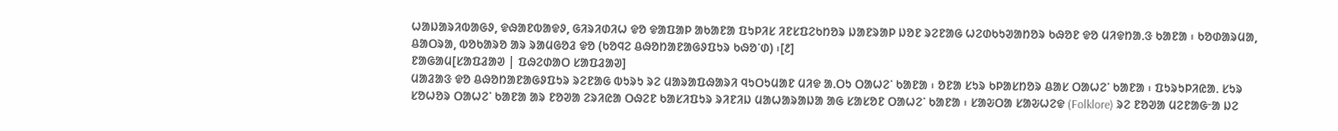ᱦᱟᱡᱟᱨᱤᱵᱟᱜᱽ, ᱫᱷᱟᱱᱵᱟᱫᱽ, ᱜᱤᱨᱤᱰᱤᱦ ᱫᱚ ᱫᱟᱯᱟᱞ ᱟᱠᱟᱱᱟ ᱯᱩᱞᱤᱥ ᱤᱱᱥᱯᱮᱠᱴᱚᱨ ᱡᱟᱱᱨᱟᱞ ᱡᱚᱱ ᱨᱮᱱᱟᱜ ᱦᱮᱰᱠᱩᱣᱟᱴᱚᱨ ᱠᱷᱚᱱ ᱫᱚ ᱢᱤᱫᱴᱟᱹᱝ ᱠᱟᱱᱟ ᱾ ᱠᱚᱰᱟᱨᱢᱟ, ᱪᱟᱛᱨᱟ, ᱵᱚᱠᱟᱨᱚ ᱟᱨ ᱨᱟᱢᱜᱚᱲ ᱫᱚ (ᱠᱚᱧᱮ ᱪᱷᱚᱴᱟᱱᱟᱜᱽᱯᱩᱨ ᱠᱷᱚᱸᱰ) ᱾[᱒]
ᱱᱟᱜᱟᱢ[ᱥᱟᱯᱲᱟᱣ | ᱯᱷᱮᱰᱟᱛ ᱥᱟᱯᱲᱟᱣ]
ᱢᱟᱲᱟᱝ ᱫᱚ ᱪᱷᱚᱴᱟᱱᱟᱜᱽᱯᱩᱨ ᱨᱮᱱᱟᱜ ᱵᱩᱨᱩ ᱨᱮ ᱢᱟᱨᱟᱯᱷᱟᱨᱤ ᱧᱩᱛᱩᱢᱟᱱ ᱢᱤᱫ ᱟᱹᱛᱩ ᱛᱟᱦᱮᱸ ᱠᱟᱱᱟ ᱾ ᱚᱱᱟ ᱥᱩᱨ ᱠᱞᱟᱥᱴᱚᱨ ᱪᱟᱥ ᱛᱟᱦᱮᱸ ᱠᱟᱱᱟ ᱾ ᱯᱩᱨᱩᱞᱤᱭᱟᱹ ᱥᱩᱨ ᱥᱚᱦᱚᱨ ᱛᱟᱦᱮᱸ ᱠᱟᱱᱟ ᱟᱨ ᱱᱚᱣᱟ ᱮᱨᱤᱭᱟ ᱛᱷᱮᱱ ᱠᱟᱥᱤᱯᱩᱨ ᱨᱤᱱᱤᱡ ᱢᱟᱦᱟᱨᱟᱡᱟ ᱟᱜ ᱥᱟᱥᱚᱱ ᱛᱟᱦᱮᱸ ᱠᱟᱱᱟ ᱾ ᱥᱟᱶᱛᱟ ᱥᱟᱶᱦᱮᱫ (Folklore) ᱨᱮ ᱱᱚᱣᱟ ᱢᱮᱱᱟᱜᱼᱟ ᱡᱮ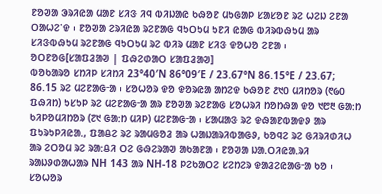ᱱᱚᱣᱟ ᱳᱨᱤᱭᱟ ᱢᱟᱱ ᱥᱤᱝ ᱤᱧ ᱵᱤᱡᱟᱭ ᱠᱷᱚᱱ ᱢᱩᱜᱟᱞ ᱥᱟᱥᱚᱱ ᱨᱮ ᱦᱮᱡ ᱮᱱᱟ ᱛᱟᱦᱮᱸᱫ ᱾ ᱱᱚᱣᱟ ᱮᱨᱤᱭᱟ ᱨᱮᱱᱟᱜ ᱧᱩᱛᱩᱢ ᱩᱱᱤ ᱭᱟᱜ ᱵᱤᱨᱵᱷᱩᱢ ᱟᱨ ᱥᱤᱝᱵᱷᱩᱢ ᱨᱮᱱᱟᱜ ᱧᱩᱛᱩᱢ ᱨᱮ ᱵᱤᱨ ᱢᱟᱱ ᱥᱤᱝ ᱫᱚᱦᱚ ᱮᱱᱟ ᱾
ᱚᱛᱱᱚᱜ[ᱥᱟᱯᱲᱟᱣ | ᱯᱷᱮᱰᱟᱛ ᱥᱟᱯᱲᱟᱣ]
ᱵᱚᱠᱟᱨᱚ ᱥᱴᱤᱞ ᱥᱤᱴᱤ 23°40′N 86°09′E / 23.67°N 86.15°E / 23.67; 86.15 ᱨᱮ ᱢᱮᱱᱟᱜᱼᱟ ᱾ ᱥᱚᱦᱚᱨ ᱫᱚ ᱫᱚᱨᱭᱟ ᱟᱴᱮᱫ ᱠᱷᱚᱱ ᱒᱑᱐ ᱢᱤᱴᱚᱨ (᱖᱙᱐ ᱯᱷᱤᱴ) ᱩᱥᱩᱞ ᱨᱮ ᱢᱮᱱᱟᱜᱼᱟ ᱟᱨ ᱱᱚᱣᱟ ᱨᱮᱱᱟᱜ ᱥᱚᱦᱨᱤ ᱴᱚᱴᱷᱟ ᱫᱚ ᱑᱘᱓ ᱜᱟᱺᱴ ᱠᱤᱞᱚᱢᱤᱴᱚᱨ (᱗᱑ ᱜᱟᱺᱴ ᱢᱤᱞ) ᱢᱮᱱᱟᱜᱼᱟ ᱾ ᱥᱟᱢᱟᱝ ᱨᱮ ᱫᱷᱟᱱᱵᱟᱫᱽ ᱟᱨ ᱯᱩᱨᱩᱞᱤᱭᱟᱹ, ᱯᱟᱪᱮ ᱨᱮ ᱨᱟᱢᱜᱚᱲ ᱟᱨ ᱦᱟᱡᱟᱨᱤᱵᱟᱜᱽ, ᱠᱚᱧᱮ ᱨᱮ ᱜᱤᱨᱤᱰᱤᱦ ᱟᱨ ᱮᱛᱚᱢ ᱨᱮ ᱨᱟᱺᱪᱤ ᱛᱮ ᱜᱷᱮᱨᱟᱣ ᱟᱠᱟᱱᱟ ᱾ ᱱᱚᱣᱟ ᱡᱟᱹᱛᱤᱭᱟᱹᱨᱤ ᱨᱟᱡᱽᱰᱟᱦᱟᱨ NH 143 ᱟᱨ NH-18 ᱞᱮᱠᱟᱛᱮ ᱥᱮᱴᱮᱨ ᱫᱟᱲᱮᱭᱟᱜᱼᱟ ᱠᱚ ᱾ ᱥᱚᱦᱚᱨ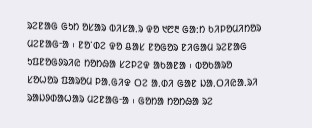ᱨᱮᱱᱟᱜ ᱜᱩᱴ ᱚᱥᱟᱨ ᱵᱤᱥᱟᱹᱨ ᱫᱚ ᱑᱘᱓ ᱜᱟᱺᱴ ᱠᱤᱞᱚᱢᱤᱴᱚᱨ ᱢᱮᱱᱟᱜᱼᱟ ᱾ ᱱᱚᱸᱰᱮ ᱫᱚ ᱪᱟᱥ ᱱᱚᱜᱚᱨ ᱱᱤᱜᱟᱢ ᱨᱮᱱᱟᱜ ᱩᱯᱱᱚᱜᱽᱨᱤᱭ ᱴᱚᱴᱷᱟ ᱥᱮᱞᱮᱫ ᱟᱠᱟᱱᱟ ᱾ ᱵᱚᱠᱟᱨᱚ ᱥᱚᱦᱚᱨ ᱯᱟᱨᱚᱢ ᱞᱟᱹᱜᱤᱫ ᱛᱮ ᱟᱹᱰᱤ ᱜᱟᱱ ᱡᱟᱹᱛᱤᱭᱟᱹᱨᱤ ᱨᱟᱡᱽᱰᱟᱦᱟᱨ ᱢᱮᱱᱟᱜᱼᱟ ᱾ ᱜᱚᱴᱟ ᱴᱚᱴᱷᱟ ᱨᱮ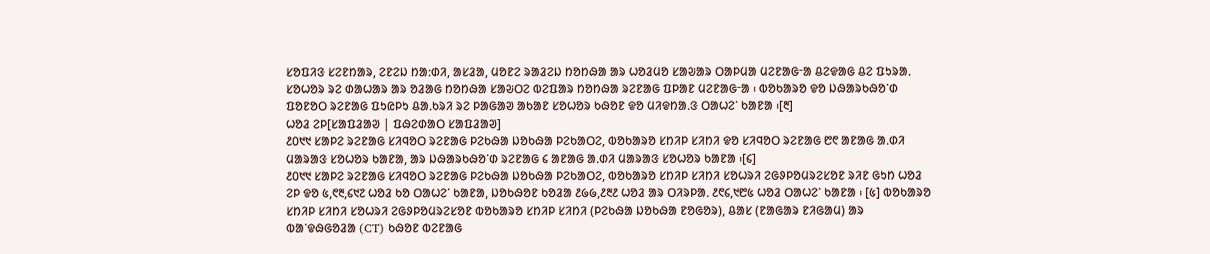ᱥᱚᱯᱤᱝ ᱥᱮᱱᱴᱟᱨ, ᱮᱱᱮᱡ ᱴᱟᱺᱰᱤ, ᱟᱥᱲᱟ, ᱢᱚᱱᱮ ᱨᱟᱲᱮᱡ ᱴᱚᱴᱷᱟ ᱟᱨ ᱦᱚᱲᱢᱚ ᱥᱟᱶᱟᱨ ᱛᱟᱞᱢᱟ ᱢᱮᱱᱟᱜᱼᱟ ᱪᱮᱫᱟᱜ ᱪᱮ ᱯᱩᱨᱟᱹ ᱥᱚᱦᱚᱨ ᱨᱮ ᱰᱟᱦᱟᱨ ᱟᱨ ᱚᱲᱟᱜ ᱴᱚᱴᱷᱟ ᱥᱟᱶᱛᱮ ᱵᱮᱯᱟᱨ ᱴᱚᱴᱷᱟ ᱨᱮᱱᱟᱜ ᱯᱞᱟᱱ ᱢᱮᱱᱟᱜᱼᱟ ᱾ ᱵᱚᱠᱟᱨᱚ ᱫᱚ ᱡᱷᱟᱨᱠᱷᱚᱸᱰ ᱯᱚᱱᱚᱛ ᱨᱮᱱᱟᱜ ᱯᱩᱭᱞᱩ ᱪᱟᱹᱠᱨᱤ ᱨᱮ ᱞᱟᱜᱟᱣ ᱟᱠᱟᱱ ᱥᱚᱦᱚᱨ ᱠᱷᱚᱱ ᱫᱚ ᱢᱤᱫᱴᱟᱹᱝ ᱛᱟᱦᱮᱸ ᱠᱟᱱᱟ ᱾[᱓]
ᱦᱚᱲ ᱮᱞ[ᱥᱟᱯᱲᱟᱣ | ᱯᱷᱮᱰᱟᱛ ᱥᱟᱯᱲᱟᱣ]
᱒᱐᱑᱑ ᱥᱟᱞᱮ ᱨᱮᱱᱟᱜ ᱥᱤᱧᱚᱛ ᱨᱮᱱᱟᱜ ᱞᱮᱠᱷᱟ ᱡᱚᱠᱷᱟ ᱞᱮᱠᱟᱛᱮ, ᱵᱚᱠᱟᱨᱚ ᱥᱴᱤᱞ ᱥᱤᱴᱤ ᱫᱚ ᱥᱤᱧᱚᱛ ᱨᱮᱱᱟᱜ ᱘᱖ ᱟᱱᱟᱜ ᱟᱹᱰᱤ ᱢᱟᱨᱟᱝ ᱥᱚᱦᱚᱨ ᱠᱟᱱᱟ, ᱟᱨ ᱡᱷᱟᱨᱠᱷᱚᱸᱰ ᱨᱮᱱᱟᱜ ᱔ ᱟᱱᱟᱜ ᱟᱹᱰᱤ ᱢᱟᱨᱟᱝ ᱥᱚᱦᱚᱨ ᱠᱟᱱᱟ ᱾[᱔]
᱒᱐᱑᱑ ᱥᱟᱞᱮ ᱨᱮᱱᱟᱜ ᱥᱤᱧᱚᱛ ᱨᱮᱱᱟᱜ ᱞᱮᱠᱷᱟ ᱡᱚᱠᱷᱟ ᱞᱮᱠᱟᱛᱮ, ᱵᱚᱠᱟᱨᱚ ᱥᱴᱤᱞ ᱥᱤᱴᱤ ᱥᱚᱦᱨᱤ ᱮᱜᱽᱞᱚᱢᱨᱮᱥᱚᱱ ᱨᱤᱱ ᱜᱩᱴ ᱦᱚᱲ ᱮᱞ ᱫᱚ ᱕,᱖᱓,᱔᱑᱗ ᱦᱚᱲ ᱠᱚ ᱛᱟᱦᱮᱸ ᱠᱟᱱᱟ, ᱡᱚᱠᱷᱚᱱ ᱠᱚᱲᱟ ᱒᱙᱙,᱒᱓᱒ ᱦᱚᱲ ᱟᱨ ᱛᱤᱨᱞᱟᱹ ᱒᱖᱔,᱑᱘᱕ ᱦᱚᱲ ᱛᱟᱦᱮᱸ ᱠᱟᱱᱟ ᱾ [᱕] ᱵᱚᱠᱟᱨᱚ ᱥᱴᱤᱞ ᱥᱤᱴᱤ ᱥᱚᱦᱨᱤ ᱮᱜᱽᱞᱚᱢᱨᱮᱥᱚᱱ ᱵᱚᱠᱟᱨᱚ ᱥᱴᱤᱞ ᱥᱤᱴᱤ (ᱞᱮᱠᱷᱟ ᱡᱚᱠᱷᱟ ᱱᱚᱜᱚᱨ), ᱪᱟᱥ (ᱱᱟᱜᱟᱨ ᱱᱤᱜᱟᱢ) ᱟᱨ ᱵᱟᱸᱫᱷᱜᱚᱲᱟ (CT) ᱠᱷᱚᱱ ᱵᱮᱱᱟᱜ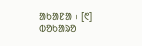ᱟᱠᱟᱱᱟ ᱾ [᱖]
ᱵᱚᱠᱟᱨᱚ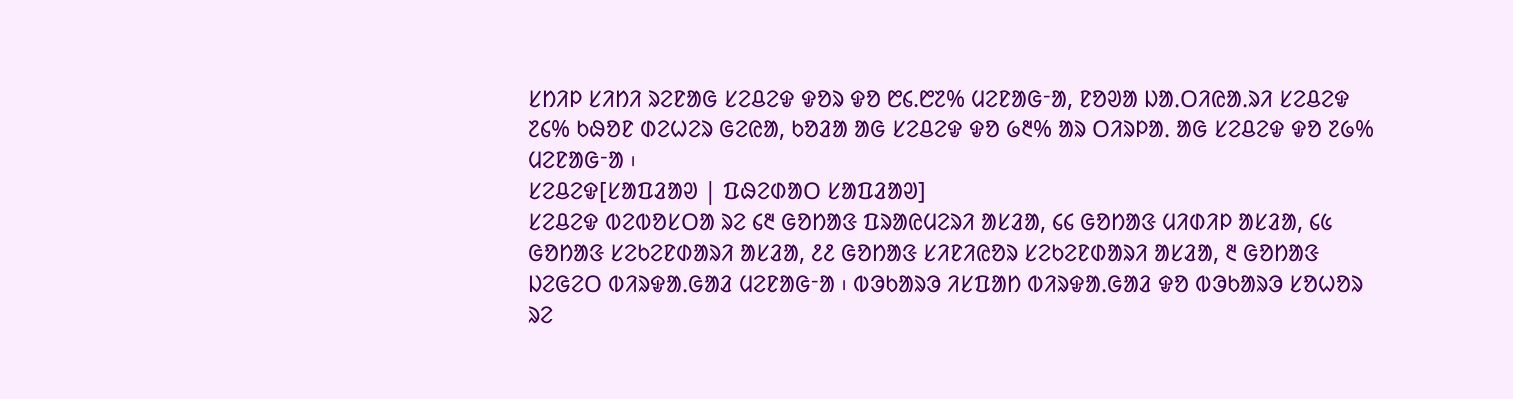ᱥᱴᱤᱞ ᱥᱤᱴᱤ ᱨᱮᱱᱟᱜ ᱥᱮᱪᱮᱫ ᱫᱚᱨ ᱫᱚ ᱘᱔.᱘᱗% ᱢᱮᱱᱟᱜᱼᱟ, ᱱᱚᱣᱟ ᱡᱟᱹᱛᱤᱭᱟᱹᱨᱤ ᱥᱮᱪᱮᱫ ᱗᱔% ᱠᱷᱚᱱ ᱰᱮᱦᱮᱨ ᱜᱮᱭᱟ, ᱠᱚᱲᱟ ᱟᱜ ᱥᱮᱪᱮᱫ ᱫᱚ ᱙᱓% ᱟᱨ ᱛᱤᱨᱞᱟᱹ ᱟᱜ ᱥᱮᱪᱮᱫ ᱫᱚ ᱗᱙% ᱢᱮᱱᱟᱜᱼᱟ ᱾
ᱥᱮᱪᱮᱫ[ᱥᱟᱯᱲᱟᱣ | ᱯᱷᱮᱰᱟᱛ ᱥᱟᱯᱲᱟᱣ]
ᱥᱮᱪᱮᱫ ᱵᱮᱵᱚᱥᱛᱟ ᱨᱮ ᱔᱓ ᱜᱚᱴᱟᱝ ᱯᱨᱟᱭᱢᱮᱨᱤ ᱟᱥᱲᱟ, ᱔᱔ ᱜᱚᱴᱟᱝ ᱢᱤᱰᱤᱞ ᱟᱥᱲᱟ, ᱔᱕ ᱜᱚᱴᱟᱝ ᱥᱮᱠᱮᱱᱰᱟᱨᱤ ᱟᱥᱲᱟ, ᱒᱒ ᱜᱚᱴᱟᱝ ᱥᱤᱱᱤᱭᱚᱨ ᱥᱮᱠᱮᱱᱰᱟᱨᱤ ᱟᱥᱲᱟ, ᱓ ᱜᱚᱴᱟᱝ ᱡᱮᱜᱮᱛ ᱵᱤᱨᱫᱟᱹᱜᱟᱲ ᱢᱮᱱᱟᱜᱼᱟ ᱾ ᱵᱳᱠᱟᱨᱳ ᱤᱥᱯᱟᱴ ᱵᱤᱨᱫᱟᱹᱜᱟᱲ ᱫᱚ ᱵᱳᱠᱟᱨᱳ ᱥᱚᱦᱚᱨ ᱨᱮ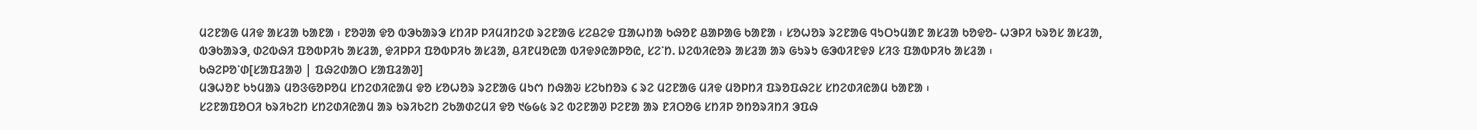ᱢᱮᱱᱟᱜ ᱢᱤᱫ ᱟᱥᱲᱟ ᱠᱟᱱᱟ ᱾ ᱱᱚᱣᱟ ᱫᱚ ᱵᱳᱠᱟᱨᱳ ᱥᱴᱤᱞ ᱞᱤᱢᱤᱴᱮᱰ ᱨᱮᱱᱟᱜ ᱥᱮᱪᱮᱫ ᱯᱟᱦᱴᱟ ᱠᱷᱚᱱ ᱪᱟᱞᱟᱜ ᱠᱟᱱᱟ ᱾ ᱥᱚᱦᱚᱨ ᱨᱮᱱᱟᱜ ᱧᱩᱛᱩᱢᱟᱱ ᱟᱥᱲᱟ ᱠᱚᱫᱚ- ᱦᱳᱞᱤ ᱠᱨᱚᱥ ᱟᱥᱲᱟ, ᱵᱳᱠᱟᱨᱳ, ᱰᱮᱵᱷᱤ ᱯᱚᱵᱞᱤᱠ ᱟᱥᱲᱟ, ᱫᱤᱞᱞᱤ ᱯᱚᱵᱞᱤᱠ ᱟᱥᱲᱟ, ᱪᱤᱱᱢᱚᱭᱟ ᱵᱤᱫᱽᱭᱟᱞᱚᱭ, ᱥᱮᱸᱴ. ᱡᱮᱵᱤᱭᱚᱨ ᱟᱥᱲᱟ ᱟᱨ ᱜᱩᱨᱩ ᱜᱳᱵᱤᱱᱫᱽ ᱥᱤᱝ ᱯᱟᱵᱞᱤᱠ ᱟᱥᱲᱟ ᱾
ᱠᱷᱮᱞᱚᱸᱰ[ᱥᱟᱯᱲᱟᱣ | ᱯᱷᱮᱰᱟᱛ ᱥᱟᱯᱲᱟᱣ]
ᱢᱳᱦᱚᱱ ᱠᱩᱢᱟᱨ ᱢᱚᱝᱜᱚᱞᱚᱢ ᱥᱴᱮᱰᱤᱭᱟᱢ ᱫᱚ ᱥᱚᱦᱚᱨ ᱨᱮᱱᱟᱜ ᱢᱩᱬ ᱴᱷᱟᱶ ᱥᱮᱠᱴᱚᱨ ᱔ ᱨᱮ ᱢᱮᱱᱟᱜ ᱢᱤᱫ ᱢᱚᱞᱴᱤ ᱯᱨᱚᱯᱷᱮᱥ ᱥᱴᱮᱰᱤᱭᱟᱢ ᱠᱟᱱᱟ ᱾
ᱥᱮᱱᱟᱯᱚᱛᱤ ᱠᱨᱤᱠᱮᱴ ᱥᱴᱮᱰᱤᱭᱟᱢ ᱟᱨ ᱠᱨᱤᱠᱮᱴ ᱮᱠᱟᱰᱮᱢᱤ ᱫᱚ ᱑᱙᱙᱕ ᱨᱮ ᱵᱮᱱᱟᱣ ᱞᱮᱱᱟ ᱟᱨ ᱱᱤᱛᱚᱜ ᱥᱴᱤᱞ ᱚᱴᱚᱨᱤᱴᱤ ᱳᱯᱷ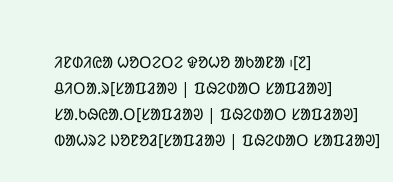ᱤᱱᱰᱤᱭᱟ ᱦᱚᱛᱮᱛᱮ ᱫᱚᱦᱚ ᱟᱠᱟᱱᱟ ᱾[᱗]
ᱪᱤᱛᱟᱹᱨ[ᱥᱟᱯᱲᱟᱣ | ᱯᱷᱮᱰᱟᱛ ᱥᱟᱯᱲᱟᱣ]
ᱥᱟᱹᱠᱷᱭᱟᱹᱛ[ᱥᱟᱯᱲᱟᱣ | ᱯᱷᱮᱰᱟᱛ ᱥᱟᱯᱲᱟᱣ]
ᱵᱟᱦᱨᱮ ᱡᱚᱱᱚᱲ[ᱥᱟᱯᱲᱟᱣ | ᱯᱷᱮᱰᱟᱛ ᱥᱟᱯᱲᱟᱣ]